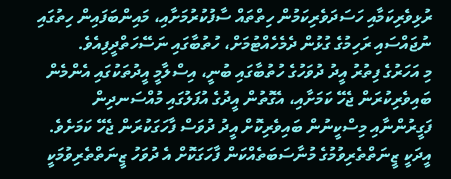ރުޅިވެރިކަމާއި ހަސަދަވެރިކަމުން ހިތްތައް ސާފުކުރުމަށާއި، މައިންބަފައިން ހިތުގައި ނުޖައްސައި ރަހިމުގެ ގުޅުން ދެމެހެއްޓުމަށް، ހުތުބާގައި ނަސޭހަތްދީފިއެވެ.
މި އަހަރުގެ ފިތުރު އީދު ދުވަހުގެ ހުތުބާގައި ބުނީ، އިސްލާމީ އީދުތަކުގައި އެންމެން ބައިވެރިކުރަން ޖެހޭ ކަމަށާއި، އެގޮތުން އީދުގެ އުފަލުގައި މުއްސަނދިން ފަގީރުންނާއި މިސްކީނުން ބައިވެރިކޮށް އީދު ދުވަސް ފާހަގަކުރަން ޖެހޭ ކަމަށެވެ. އީދަކީ ޒީނަތްތެރިވުމުގެ މުނާސަބަތެއްކަން ފާހަގަކޮށް އެ ދުވަހު ޒީނަތްތެރިވުމަކީ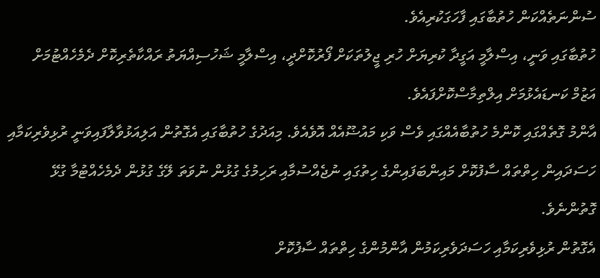ސުންނަތެއްކަން ހުތުބާގައި ފާހަގަކުރިއެވެ.
ހުތުބާގައި ވަނީ، އިސްލާމީ އަގީދާ ކުރިޔަށް ހުރި ޖީލުތަކަށް ފޯރުކޮށްދީ، އިސްލާމީ ޝަހުސިއްޔަތު ރައްކާތެރިކޮށް ދެމެހެއްޓުމަށް އަޒުމް ކަނޑައެޅުމަށް އިލްތިމާސްކޮށްފައެވެ.
އާންމު ގޮތެއްގައި ކޮންމެ ހުތުބާއެއްގައި ވެސް ވަކި މައުޟޫއެއް އޮވެއެވެ. މިއަދުގެ ހުތުބާގައި އެގޮތުން އަލިއަޅުވާލާފައިވަނީ ރުޅިވެރިކަމާއި ހަސަދައިން ހިތްތައް ސާފުކޮށް މައިންބަފައިންގެ ހިތުގައި ނުޖެއްސުމާއި ރަހިމުގެ ގުޅުން ނުވަތަ ލޭގެ ގުޅުން ދެމެހެއްޓުމާ ގުޅޭ ގޮތުންނެވެ.
އެގޮތުން ރުޅިވެރިކަމާއި ހަސަދަވެރިކަމުން އާންމުންގެ ހިތްތައް ސާފުކޮށް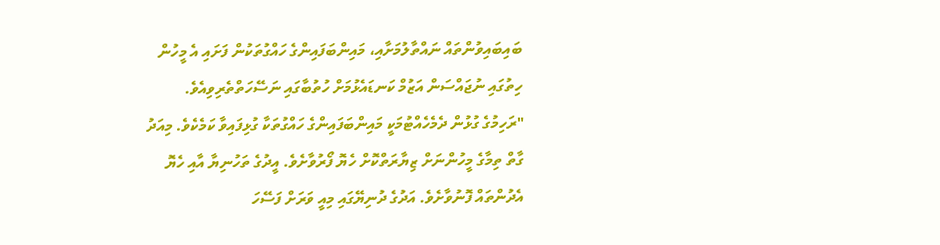ބައިބައިވުންތައް ނައްތާލުމަށާއި، މައިންބަފައިންގެ ހައްގުތަކުން ފަށައި އެ މީހުން ހިތުގައި ނުޖައްސަން އަޒުމް ކަނޑައެޅުމަށް ހުތުބާގައި ނަސޭހަތްތެރިވިއެވެ.
"ރަހިމުގެ ގުޅުން ދެމެހެއްޓުމަކީ މައިންބަފައިންގެ ހައްގުތަކާ ގުޅިފައިވާ ކަމެކެވެ. މިއަދު ގާތް ތިމާގެ މީހުންނަށް ޒިޔާރަތްކޮށް ހެޔޮ ފޯރުވާށެވެ. އީދުގެ ތަހުނިޔާ އާއި ހެޔޮ އެދުންތައް ފޮނުވާށެވެ. އަދުގެ ދުނިޔޭގައި މިއީ ވަރަށް ފަސޭހަ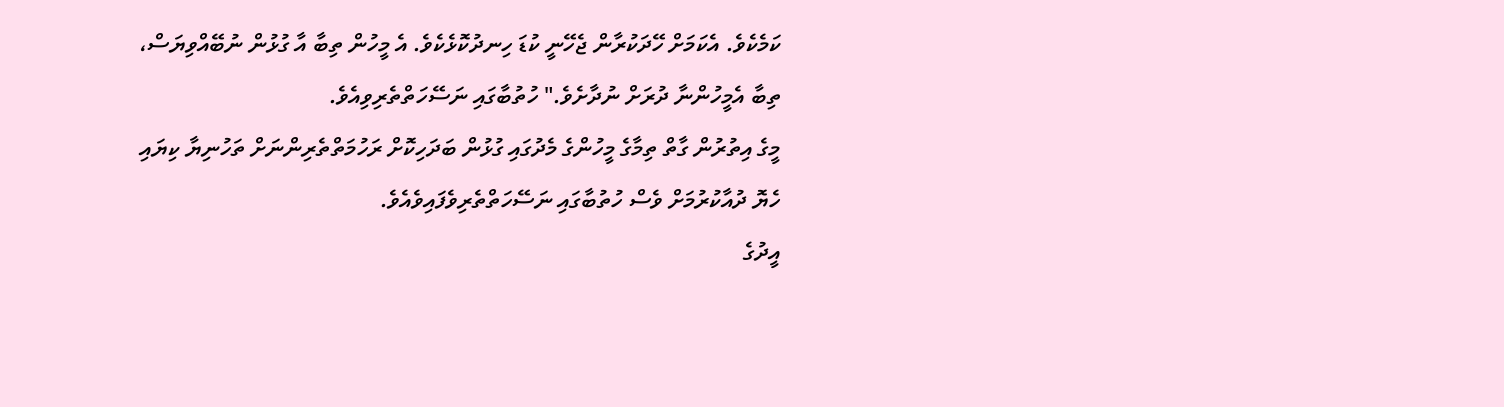ކަމެކެވެ. އެކަމަށް ހޭދަކުރާން ޖެހޭނީ ކުޑަ ހިނދުކޮޅެކެވެ. އެ މީހުން ތިބާ އާ ގުޅުން ނުބޭއްވިޔަސް، ތިބާ އެމީހުންނާ ދުރަށް ނުދާށެވެ." ހުތުބާގައި ނަސޭހަތްތެރިވިއެވެ.
މީގެ އިތުރުން ގާތް ތިމާގެ މީހުންގެ މެދުގައި ގުޅުން ބަދަހިކޮށް ރަހުމަތްތެރިންނަށް ތަހުނިޔާ ކިޔައި ހެޔޮ ދުއާކުރުމަށް ވެސް ހުތުބާގައި ނަސޭހަތްތެރިވެފައިވެއެވެ.
އީދުގެ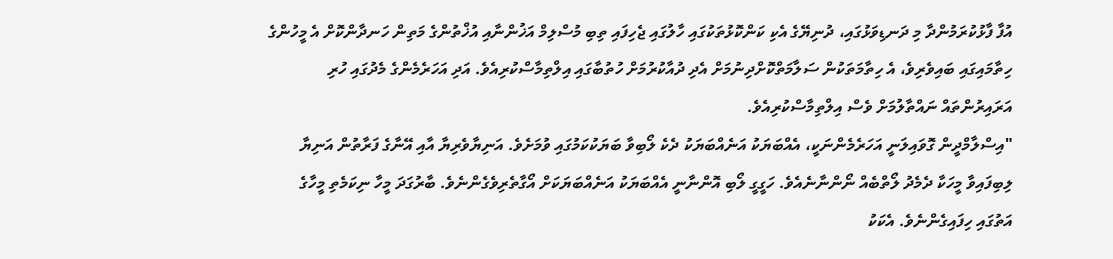އުފާ ފާޅުކުރަމުންދާ މި ދަނޑިވަޅުގައި، ދުނިޔޭގެ އެކި ކަންކޮޅުތަކުގައި ހާލުގައި ޖެހިފައި ތިބި މުސްލިމް އަޚުންނާއި އުޚްތުންގެ މަތިން ހަނދާންކޮށް އެ މީހުންގެ ހިތާމައިގައި ބައިވެރިވެ، އެ ހިތާމަތަކުން ސަލާމަތްކޮށްދިނުމަށް އެދި ދުއާކުރުމަށް ހުތުބާގައި އިލްތިމާސްކުރިއެވެ. އަދި އަހަރެމެންގެ މެދުގައި ހުރި އަރައިރުންތައް ނައްތާލުމަށް ވެސް އިލްތިމާސްކުރިއެވެ.
"އިސްލާމްދީން ގޮވައިލަނީ އަހަރެމެންނަކީ، އެއްބަޔަކު އަނެއްބަޔަކު ދެކެ ލޯބިވާ ބަޔަކުކަމުގައި ވުމަށެވެ. އަނިޔާވެރިޔާ އާއި އޭނާގެ ފަރާތުން އަނިޔާ ލިބިފައިވާ މީހަކާ ދެމެދު ލޯތްބެއް ނޯންނާނެއެވެ. ހަގީގީ ލޯބި އޮންނާނީ އެއްބަޔަކު އަނެއްބަޔަކަށް އޯގާތެރިވެގެންނެވެ. ބާރުގަދަ މީހާ ނިކަމެތި މީހާގެ އަތުގައި ހިފައިގެންނެވެ. އެކަކު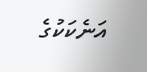އަނެކަކުގެ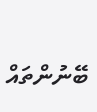ބޭނުންތައް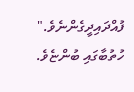ފުއްދައިދީގެންނެވެ." ހުތުބާގައި ބުންޏެވެ.